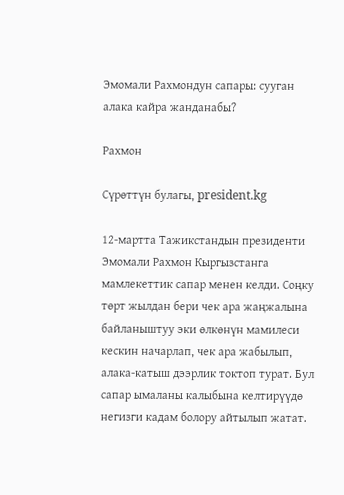Эмомали Рахмондун сапары: сууган алака кайра жанданабы?

Рахмон

Сүрөттүн булагы, president.kg

12-мартта Тажикстандын президенти Эмомали Рахмон Кыргызстанга мамлекеттик сапар менен келди. Соңку төрт жылдан бери чек ара жаңжалына байланыштуу эки өлкөнүн мамилеси кескин начарлап, чек ара жабылып, алака-катыш дээрлик токтоп турат. Бул сапар ымаланы калыбына келтирүүдө негизги кадам болору айтылып жатат.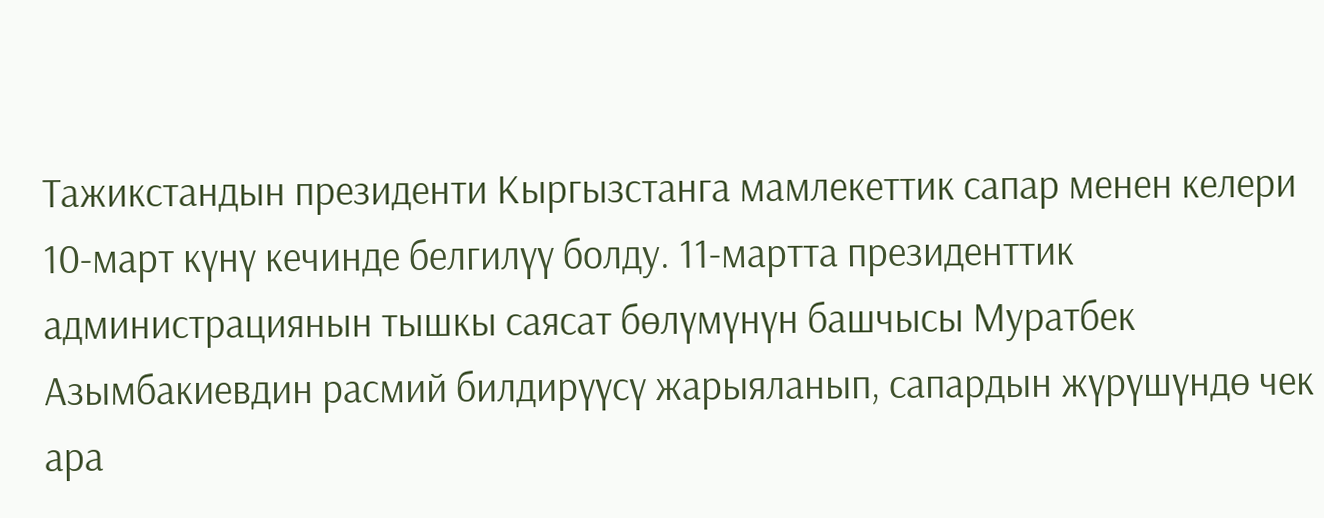Тажикстандын президенти Кыргызстанга мамлекеттик сапар менен келери 10-март күнү кечинде белгилүү болду. 11-мартта президенттик администрациянын тышкы саясат бөлүмүнүн башчысы Муратбек Азымбакиевдин расмий билдирүүсү жарыяланып, сапардын жүрүшүндө чек ара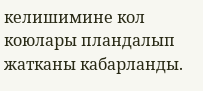келишимине кол коюлары пландалып жатканы кабарланды.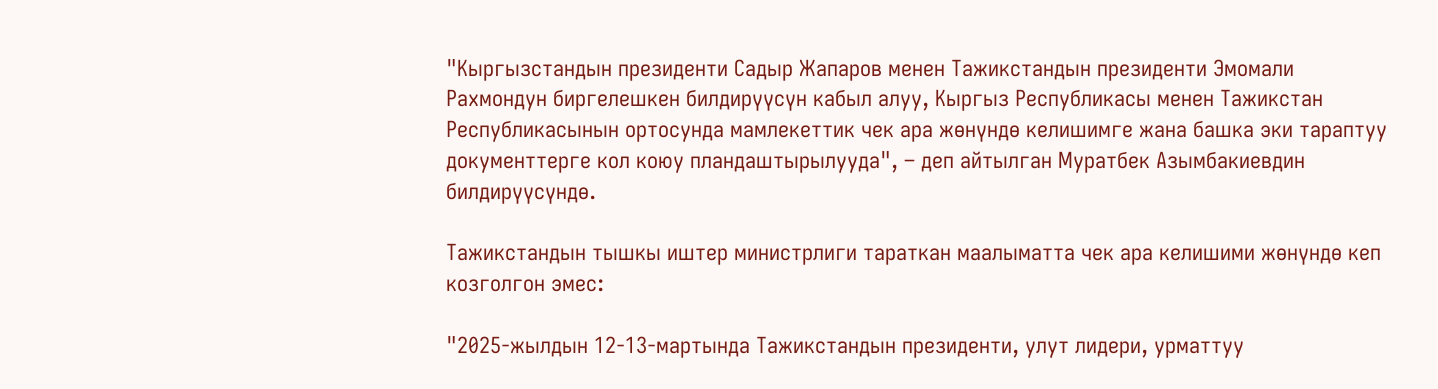"Кыргызстандын президенти Садыр Жапаров менен Тажикстандын президенти Эмомали Рахмондун биргелешкен билдирүүсүн кабыл алуу, Кыргыз Республикасы менен Тажикстан Республикасынын ортосунда мамлекеттик чек ара жөнүндө келишимге жана башка эки тараптуу документтерге кол коюу пландаштырылууда", – деп айтылган Муратбек Азымбакиевдин билдирүүсүндө.

Тажикстандын тышкы иштер министрлиги тараткан маалыматта чек ара келишими жөнүндө кеп козголгон эмес:

"2025-жылдын 12-13-мартында Тажикстандын президенти, улут лидери, урматтуу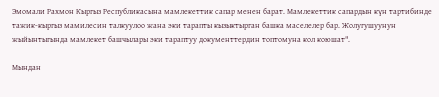Эмомали Рахмон Кыргыз Республикасына мамлекеттик сапар менен барат. Мамлекеттик сапардын күн тартибинде тажик-кыргыз мамилесин талкуулоо жана эки тарапты кызыктырган башка маселелер бар. Жолугушуунун жыйынтыгында мамлекет башчылары эки тараптуу документтердин топтомуна кол коюшат".

Мындан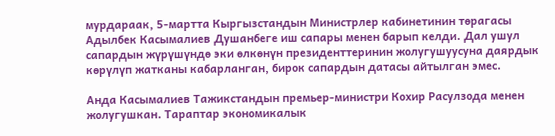мурдараак, 5-мартта Кыргызстандын Министрлер кабинетинин төрагасы Адылбек Касымалиев Душанбеге иш сапары менен барып келди. Дал ушул сапардын жүрүшүндө эки өлкөнүн президенттеринин жолугушуусуна даярдык көрүлүп жатканы кабарланган, бирок сапардын датасы айтылган эмес.

Анда Касымалиев Тажикстандын премьер-министри Кохир Расулзода менен жолугушкан. Тараптар экономикалык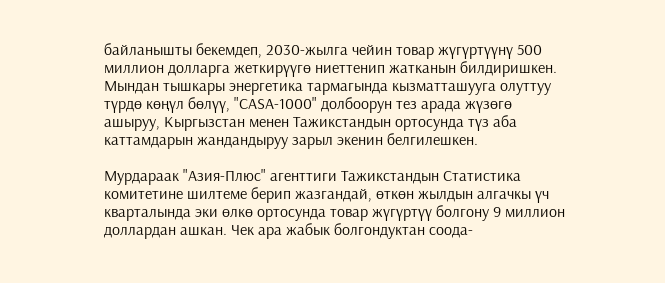байланышты бекемдеп, 2030-жылга чейин товар жүгүртүүнү 500 миллион долларга жеткирүүгө ниеттенип жатканын билдиришкен. Мындан тышкары энергетика тармагында кызматташууга олуттуу түрдө көңүл бөлүү, "CASA-1000" долбоорун тез арада жүзөгө ашыруу, Кыргызстан менен Тажикстандын ортосунда түз аба каттамдарын жандандыруу зарыл экенин белгилешкен.

Мурдараак "Азия-Плюс" агенттиги Тажикстандын Статистика комитетине шилтеме берип жазгандай, өткөн жылдын алгачкы үч кварталында эки өлкө ортосунда товар жүгүртүү болгону 9 миллион доллардан ашкан. Чек ара жабык болгондуктан соода-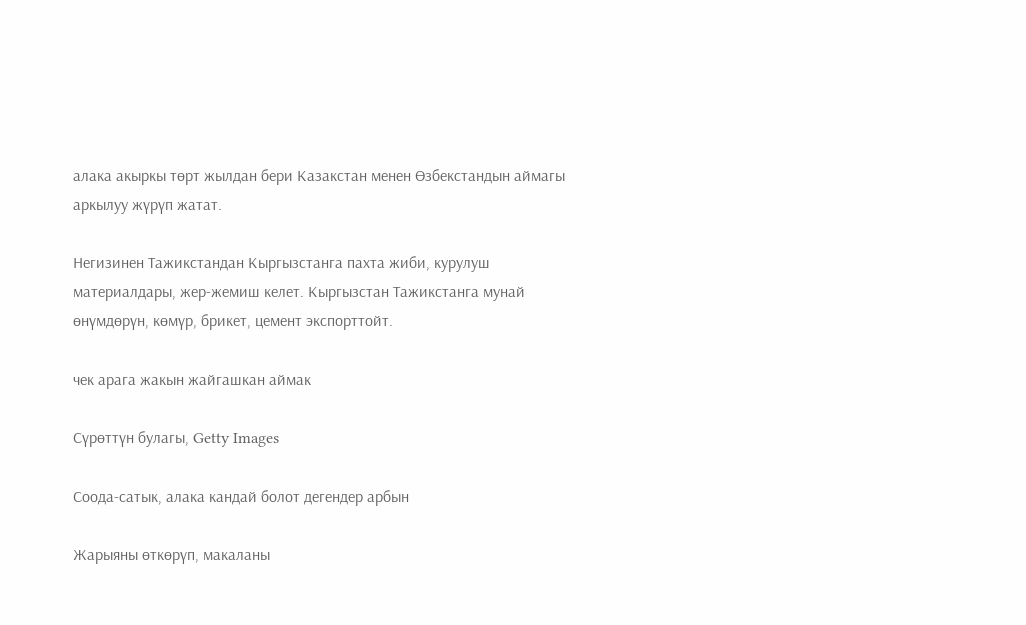алака акыркы төрт жылдан бери Казакстан менен Өзбекстандын аймагы аркылуу жүрүп жатат.

Негизинен Тажикстандан Кыргызстанга пахта жиби, курулуш материалдары, жер-жемиш келет. Кыргызстан Тажикстанга мунай өнүмдөрүн, көмүр, брикет, цемент экспорттойт.

чек арага жакын жайгашкан аймак

Сүрөттүн булагы, Getty Images

Соода-сатык, алака кандай болот дегендер арбын

Жарыяны өткөрүп, макаланы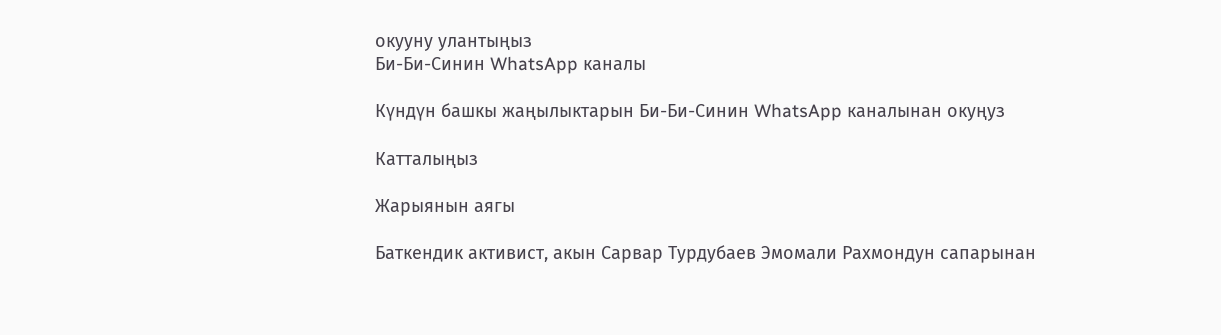окууну улантыңыз
Би-Би-Синин WhatsApp каналы

Күндүн башкы жаңылыктарын Би-Би-Синин WhatsApp каналынан окуңуз

Катталыңыз

Жарыянын аягы

Баткендик активист, акын Сарвар Турдубаев Эмомали Рахмондун сапарынан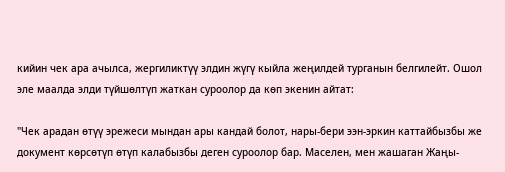кийин чек ара ачылса, жергиликтүү элдин жүгү кыйла жеңилдей турганын белгилейт. Ошол эле маалда элди түйшөлтүп жаткан суроолор да көп экенин айтат:

"Чек арадан өтүү эрежеси мындан ары кандай болот, нары-бери ээн-эркин каттайбызбы же документ көрсөтүп өтүп калабызбы деген суроолор бар. Маселен, мен жашаган Жаңы-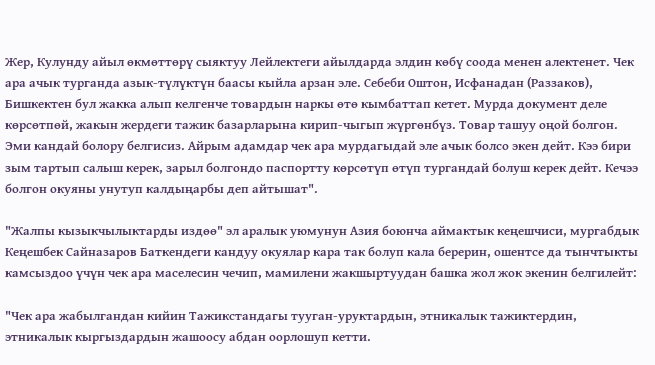Жер, Кулунду айыл өкмөттөрү сыяктуу Лейлектеги айылдарда элдин көбү соода менен алектенет. Чек ара ачык турганда азык-түлүктүн баасы кыйла арзан эле. Себеби Оштон, Исфанадан (Раззаков), Бишкектен бул жакка алып келгенче товардын наркы өтө кымбаттап кетет. Мурда документ деле көрсөтпөй, жакын жердеги тажик базарларына кирип-чыгып жүргөнбүз. Товар ташуу оңой болгон. Эми кандай болору белгисиз. Айрым адамдар чек ара мурдагыдай эле ачык болсо экен дейт. Кээ бири зым тартып салыш керек, зарыл болгондо паспортту көрсөтүп өтүп тургандай болуш керек дейт. Кечээ болгон окуяны унутуп калдыңарбы деп айтышат".

"Жалпы кызыкчылыктарды издөө" эл аралык уюмунун Азия боюнча аймактык кеңешчиси, мургабдык Кеңешбек Сайназаров Баткендеги кандуу окуялар кара так болуп кала берерин, ошентсе да тынчтыкты камсыздоо үчүн чек ара маселесин чечип, мамилени жакшыртуудан башка жол жок экенин белгилейт:

"Чек ара жабылгандан кийин Тажикстандагы тууган-уруктардын, этникалык тажиктердин, этникалык кыргыздардын жашоосу абдан оорлошуп кетти.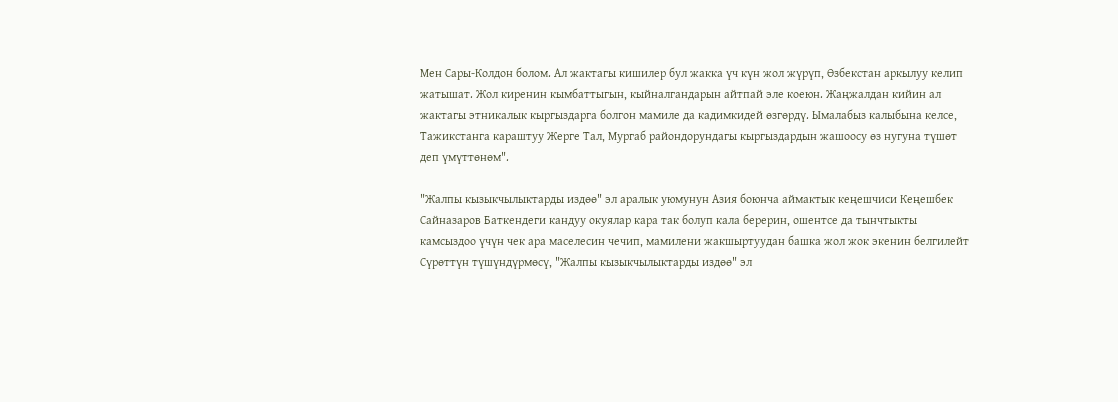Мен Сары-Колдон болом. Ал жактагы кишилер бул жакка үч күн жол жүрүп, Өзбекстан аркылуу келип жатышат. Жол киренин кымбаттыгын, кыйналгандарын айтпай эле коеюн. Жаңжалдан кийин ал жактагы этникалык кыргыздарга болгон мамиле да кадимкидей өзгөрдү. Ымалабыз калыбына келсе, Тажикстанга караштуу Жерге Тал, Мургаб райондорундагы кыргыздардын жашоосу өз нугуна түшөт деп үмүттөнөм".

"Жалпы кызыкчылыктарды издөө" эл аралык уюмунун Азия боюнча аймактык кеңешчиси Кеңешбек Сайназаров Баткендеги кандуу окуялар кара так болуп кала берерин, ошентсе да тынчтыкты камсыздоо үчүн чек ара маселесин чечип, мамилени жакшыртуудан башка жол жок экенин белгилейт
Сүрөттүн түшүндүрмөсү, "Жалпы кызыкчылыктарды издөө" эл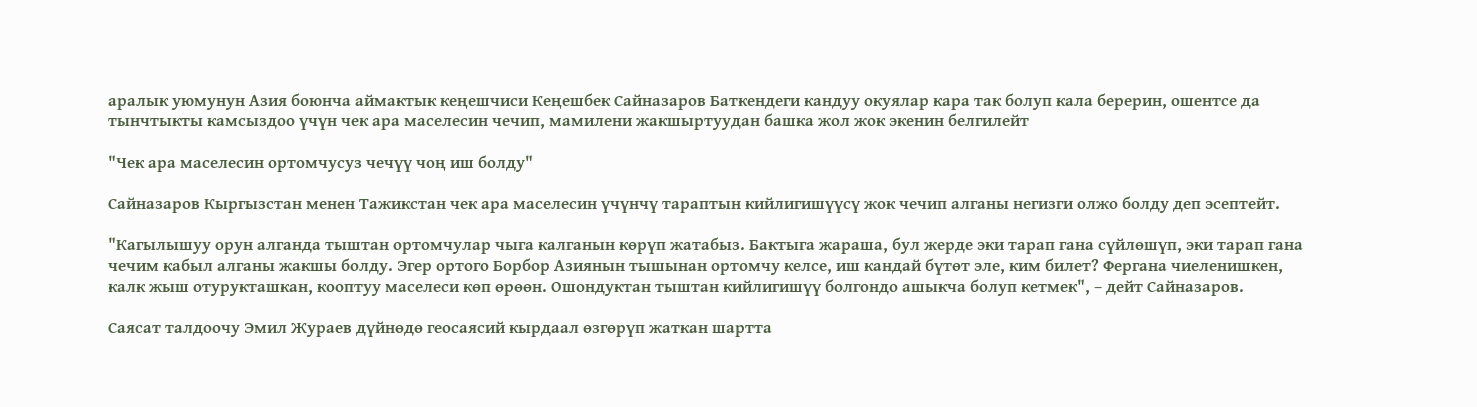аралык уюмунун Азия боюнча аймактык кеңешчиси Кеңешбек Сайназаров Баткендеги кандуу окуялар кара так болуп кала берерин, ошентсе да тынчтыкты камсыздоо үчүн чек ара маселесин чечип, мамилени жакшыртуудан башка жол жок экенин белгилейт

"Чек ара маселесин ортомчусуз чечүү чоң иш болду"

Сайназаров Кыргызстан менен Тажикстан чек ара маселесин үчүнчү тараптын кийлигишүүсү жок чечип алганы негизги олжо болду деп эсептейт.

"Кагылышуу орун алганда тыштан ортомчулар чыга калганын көрүп жатабыз. Бактыга жараша, бул жерде эки тарап гана сүйлөшүп, эки тарап гана чечим кабыл алганы жакшы болду. Эгер ортого Борбор Азиянын тышынан ортомчу келсе, иш кандай бүтөт эле, ким билет? Фергана чиеленишкен, калк жыш отурукташкан, кооптуу маселеси көп өрөөн. Ошондуктан тыштан кийлигишүү болгондо ашыкча болуп кетмек", – дейт Сайназаров.

Саясат талдоочу Эмил Жураев дүйнөдө геосаясий кырдаал өзгөрүп жаткан шартта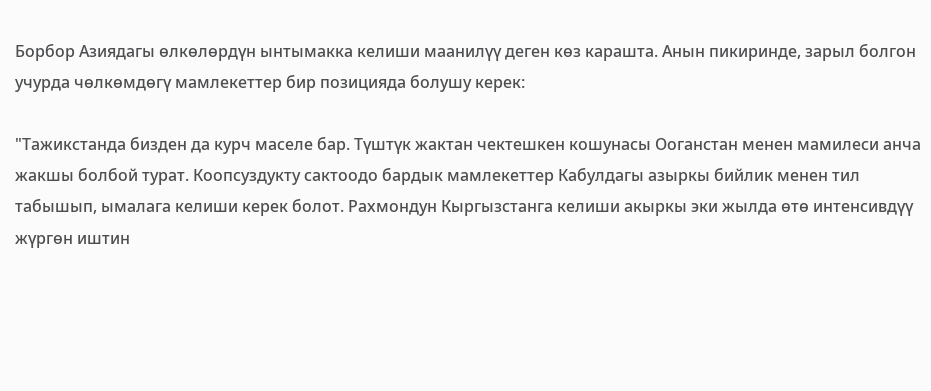Борбор Азиядагы өлкөлөрдүн ынтымакка келиши маанилүү деген көз карашта. Анын пикиринде, зарыл болгон учурда чөлкөмдөгү мамлекеттер бир позицияда болушу керек:

"Тажикстанда бизден да курч маселе бар. Түштүк жактан чектешкен кошунасы Ооганстан менен мамилеси анча жакшы болбой турат. Коопсуздукту сактоодо бардык мамлекеттер Кабулдагы азыркы бийлик менен тил табышып, ымалага келиши керек болот. Рахмондун Кыргызстанга келиши акыркы эки жылда өтө интенсивдүү жүргөн иштин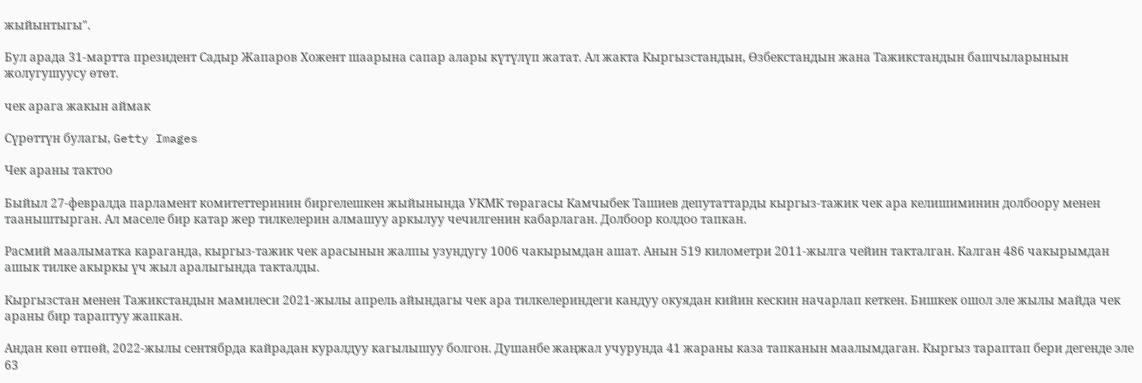жыйынтыгы".

Бул арада 31-мартта президент Садыр Жапаров Хожент шаарына сапар алары күтүлүп жатат. Ал жакта Кыргызстандын, Өзбекстандын жана Тажикстандын башчыларынын жолугушуусу өтөт.

чек арага жакын аймак

Сүрөттүн булагы, Getty Images

Чек араны тактоо

Быйыл 27-февралда парламент комитеттеринин биргелешкен жыйынында УКМК төрагасы Камчыбек Ташиев депутаттарды кыргыз-тажик чек ара келишиминин долбоору менен тааныштырган. Ал маселе бир катар жер тилкелерин алмашуу аркылуу чечилгенин кабарлаган. Долбоор колдоо тапкан.

Расмий маалыматка караганда, кыргыз-тажик чек арасынын жалпы узундугу 1006 чакырымдан ашат. Анын 519 километри 2011-жылга чейин такталган. Калган 486 чакырымдан ашык тилке акыркы үч жыл аралыгында такталды.

Кыргызстан менен Тажикстандын мамилеси 2021-жылы апрель айындагы чек ара тилкелериндеги кандуу окуядан кийин кескин начарлап кеткен. Бишкек ошол эле жылы майда чек араны бир тараптуу жапкан.

Андан көп өтпөй, 2022-жылы сентябрда кайрадан куралдуу кагылышуу болгон. Душанбе жаңжал учурунда 41 жараны каза тапканын маалымдаган. Кыргыз тараптап бери дегенде эле 63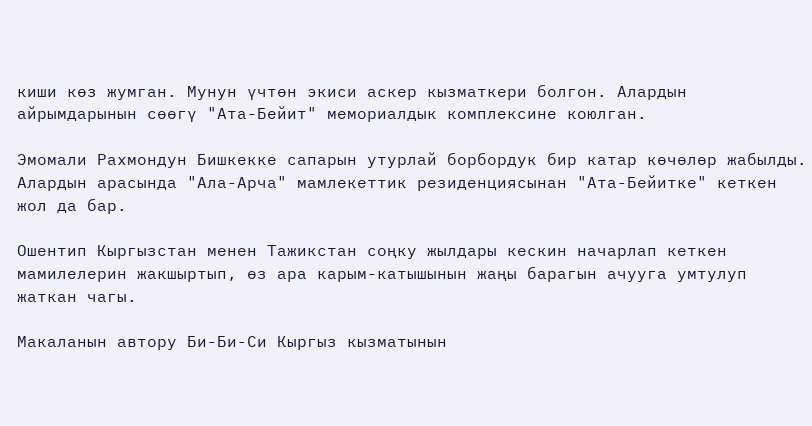киши көз жумган. Мунун үчтөн экиси аскер кызматкери болгон. Алардын айрымдарынын сөөгү "Ата-Бейит" мемориалдык комплексине коюлган.

Эмомали Рахмондун Бишкекке сапарын утурлай борбордук бир катар көчөлөр жабылды. Алардын арасында "Ала-Арча" мамлекеттик резиденциясынан "Ата-Бейитке" кеткен жол да бар.

Ошентип Кыргызстан менен Тажикстан соңку жылдары кескин начарлап кеткен мамилелерин жакшыртып, өз ара карым-катышынын жаңы барагын ачууга умтулуп жаткан чагы.

Макаланын автору Би-Би-Си Кыргыз кызматынын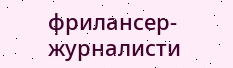фрилансер-журналисти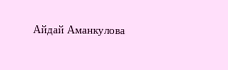Айдай Аманкулова